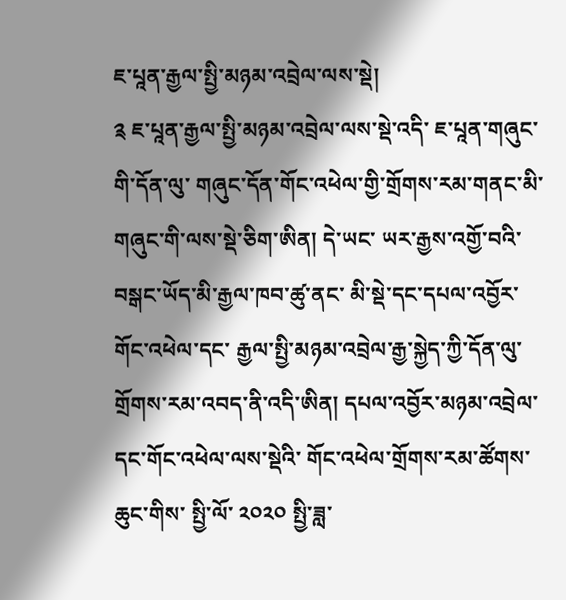ཇ་པཱན་རྒྱལ་སྤྱི་མཉམ་འབྲེལ་ལས་སྡེ།
༉ ཇ་པཱན་རྒྱལ་སྤྱི་མཉམ་འབྲེལ་ལས་སྡེ་འདི་ ཇ་པཱན་གཞུང་གི་དོན་ལུ་ གཞུང་དོན་གོང་འཕེལ་གྱི་གྲོགས་རམ་གནང་མི་གཞུང་གི་ལས་སྡེ་ཅིག་ཨིན། དེ་ཡང་ ཡར་རྒྱས་འགྱོ་བའི་བསྒང་ཡོད་མི་རྒྱལ་ཁབ་ཚུ་ནང་ མི་སྡེ་དང་དཔལ་འབྱོར་གོང་འཕེལ་དང་ རྒྱལ་སྤྱི་མཉམ་འབྲེལ་རྒྱ་སྐྱེད་ཀྱི་དོན་ལུ་གྲོགས་རམ་འབད་ནི་འདི་ཨིན། དཔལ་འབྱོར་མཉམ་འབྲེལ་དང་གོང་འཕེལ་ལས་སྡེའི་ གོང་འཕེལ་གྲོགས་རམ་ཚོགས་ཆུང་གིས་ སྤྱི་ལོ་ ༢༠༢༠ སྤྱི་ཟླ་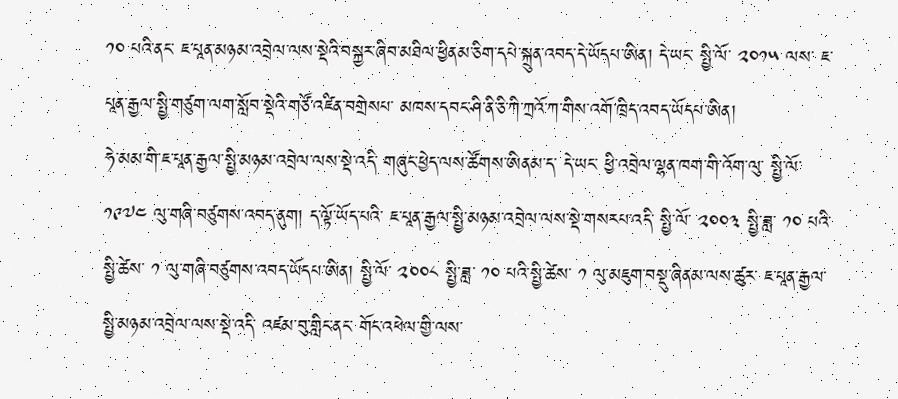༡༠ པའི་ནང་ ཇ་པཱན་མཉམ་འབྲེལ་ལས་སྡེའི་བསྐྱར་ཞིབ་མཐིལ་ཕྱིནམ་ཅིག་དཔེ་སྐྲུན་འབད་དེ་ཡོདཔ་ཨིན། དེ་ཡང་ སྤྱི་ལོ་ ༢༠༡༥ ལས་ ཇ་པཱན་རྒྱལ་སྤྱི་གཙུག་ལག་སློབ་སྡེའི་གཙོ་འཛིན་བགྲེསཔ་ མཁས་དབང་ཤི་ནི་ཅི་ཀི་ཀྲའོ་ཀ་གིས་འགོ་ཁྲིད་འབད་ཡོདཔ་ཨིན།
ཧེ་མམ་གི་ཇ་པཱན་རྒྱལ་སྤྱི་མཉམ་འབྲེལ་ལས་སྡེ་འདི་ གཞུང་ཕྱེད་ལས་ཚོགས་ཨིནམ་ད་ དེ་ཡང་ ཕྱི་འབྲེལ་ལྷན་ཁག་གི་འོག་ལུ་ སྤྱི་ལོ་ ༡༩༧༤ ལུ་གཞི་བཙུགས་འབད་ནུག། ད་ལྟོ་ཡོད་པའི་ ཇ་པཱན་རྒྱལ་སྤྱི་མཉམ་འབྲེལ་ལས་སྡེ་གསརཔ་འདི་ སྤྱི་ལོ་ ༢༠༠༣ སྤྱི་ཟླ་ ༡༠ པའི་སྤྱི་ཚེས་ ༡ ལུ་གཞི་བཙུགས་འབད་ཡོདཔ་ཨིན། སྤྱི་ལོ་ ༢༠༠༨ སྤྱི་ཟླ་ ༡༠ པའི་སྤྱི་ཚེས་ ༡ ལུ་མཇུག་བསྡུ་ཞིནམ་ལས་ཚུར་ ཇ་པཱན་རྒྱལ་སྤྱི་མཉམ་འབྲེལ་ལས་སྡེ་འདི་ འཛམ་བུ་གླིང་ནང་ གོང་འཕེལ་གྱི་ལས་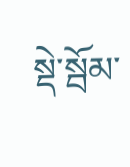སྡེ་སྦོམ་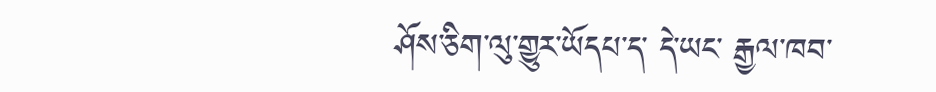ཤོས་ཅིག་ལུ་གྱུར་ཡོདཔ་ད་ དེ་ཡང་ རྒྱལ་ཁབ་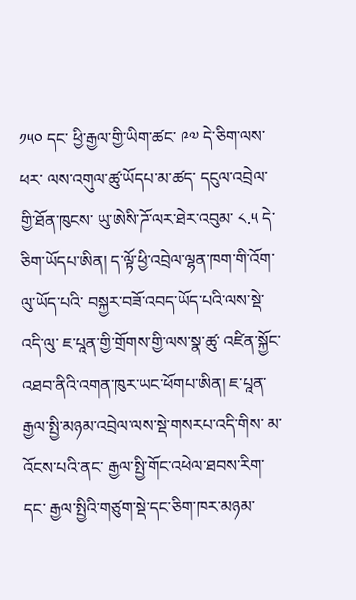༡༥༠ དང་ ཕྱི་རྒྱལ་གྱི་ཡིག་ཚང་ ༩༧ དེ་ཅིག་ལས་ཕར་ ལས་འགུལ་ཚུ་ཡོདཔ་མ་ཚད་ དངུལ་འབྲེལ་གྱི་ཐོན་ཁུངས་ ཡུ་ཨེསི་ཌོ་ལར་ཐེར་འབུམ་ ༨.༥ དེ་ཅིག་ཡོདཔ་ཨིན། ད་ལྟོ་ཕྱི་འབྲེལ་ལྷན་ཁག་གི་འོག་ལུ་ཡོད་པའི་ བསྐྱར་བཟོ་འབད་ཡོད་པའི་ལས་སྡེ་འདི་ལུ་ ཇ་པཱན་གྱི་གྲོགས་གྱི་ལས་སྣ་ཚུ་ འཛིན་སྐྱོང་འཐབ་ནིའི་འགན་ཁུར་ཡང་ཕོགཔ་ཨིན། ཇ་པཱན་རྒྱལ་སྤྱི་མཉམ་འབྲེལ་ལས་སྡེ་གསརཔ་འདི་གིས་ མ་འོངས་པའི་ནང་ རྒྱལ་སྤྱི་གོང་འཕེལ་ཐབས་རིག་དང་ རྒྱལ་སྤྱིའི་གཙུག་སྡེ་དང་ཅིག་ཁར་མཉམ་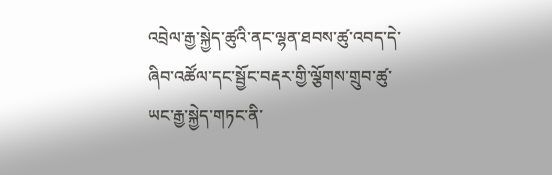འབྲེལ་རྒྱ་སྐྱེད་ཚུའི་ནང་ལྷན་ཐབས་ཚུ་འབད་དེ་ ཞིབ་འཚོལ་དང་སྦྱོང་བརྡར་གྱི་ལྕོགས་གྲུབ་ཚུ་ཡང་རྒྱ་སྐྱེད་གཏང་ནི་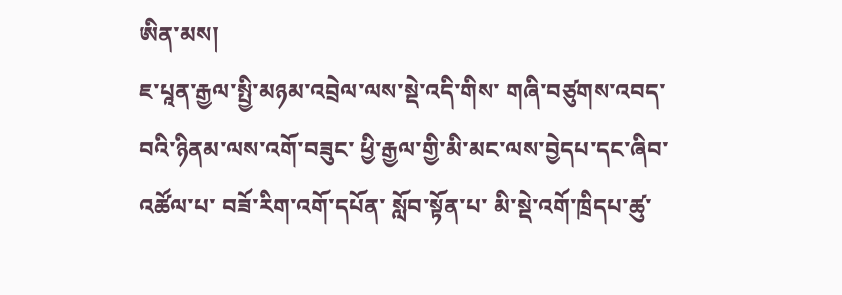ཨིན་མས།
ཇ་པཱན་རྒྱལ་སྤྱི་མཉམ་འབྲེལ་ལས་སྡེ་འདི་གིས་ གཞི་བཙུགས་འབད་བའི་ཉིནམ་ལས་འགོ་བཟུང་ ཕྱི་རྒྱལ་གྱི་མི་མང་ལས་བྱེདཔ་དང་ཞིབ་འཚོལ་པ་ བཟོ་རིག་འགོ་དཔོན་ སློབ་སྟོན་པ་ མི་སྡེ་འགོ་ཁྲིདཔ་ཚུ་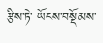རྩིས་ཏེ་ ཡོངས་བསྡོམས་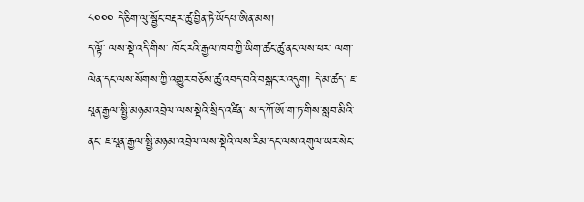༨༠༠༠ དེ་ཅིག་ལུ་སྦྱོང་བརྡར་ཚུ་བྱིན་ཏེ་ཡོདཔ་ཨིན་མས།
ད་ལྟོ་ ལས་སྡེ་འདི་གིས་ ཁོང་རའི་རྒྱལ་ཁབ་ཀྱི་ཡིག་ཚང་ཚུ་ནང་ལས་ཕར་ ལག་ལེན་དང་ལས་སོགས་ཀྱི་འགྱུར་བཅོས་ཚུ་འབད་བའི་བསྒང་ར་འདུག། དེ་མ་ཚད་ ཇ་པཱན་རྒྱལ་སྤྱི་མཉམ་འབྲེལ་ལས་སྡེའི་སྲིད་འཛིན་ ས་ད་ཀོ་ཨོ་ག་ཏ་གིས་སླབ་མིའི་ནང་ ཇ་པཱན་རྒྱལ་སྤྱི་མཉམ་འབྲེལ་ལས་སྡེའི་ལས་རིམ་དང་ལས་འགུལ་ཡར་སེང་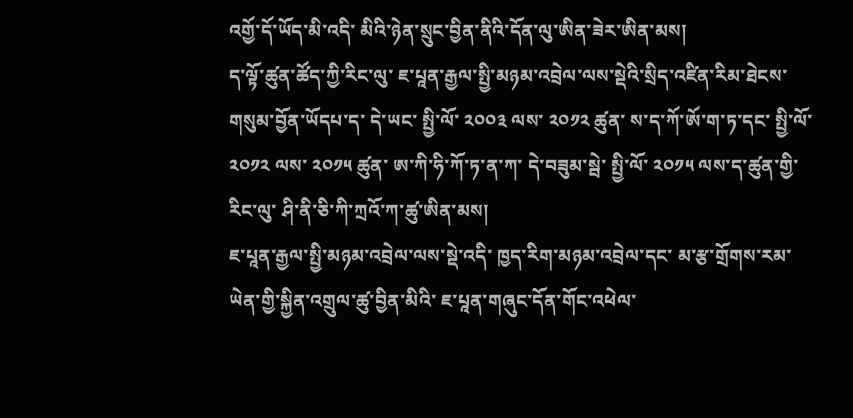འགྱོ་དོ་ཡོད་མི་འདི་ མིའི་ཉེན་སྲུང་བྱིན་ནིའི་དོན་ལུ་ཨིན་ཟེར་ཨིན་མས།
ད་ལྟོ་ཚུན་ཚོད་ཀྱི་རིང་ལུ་ ཇ་པཱན་རྒྱལ་སྤྱི་མཉམ་འབྲེལ་ལས་སྡེའི་སྲིད་འཛིན་རིམ་ཐེངས་གསུམ་བྱོན་ཡོདཔ་ད་ དེ་ཡང་ སྤྱི་ལོ་ ༢༠༠༣ ལས་ ༢༠༡༢ ཚུན་ ས་ད་ཀོ་ཨོ་ག་ཏ་དང་ སྤྱི་ལོ་ ༢༠༡༢ ལས་ ༢༠༡༥ ཚུན་ ཨ་ཀི་ཧི་ཀོ་ཏ་ན་ཀ་ དེ་བཟུམ་སྦེ་ སྤྱི་ལོ་ ༢༠༡༥ ལས་ད་ཚུན་གྱི་རིང་ལུ་ ཤི་ནི་ཅི་ཀི་ཀྲའོ་ཀ་ཚུ་ཨིན་མས།
ཇ་པཱན་རྒྱལ་སྤྱི་མཉམ་འབྲེལ་ལས་སྡེ་འདི་ ཁྱད་རིག་མཉམ་འབྲེལ་དང་ མ་རྩ་གྲོགས་རམ་ ཡེན་གྱི་སྐྱིན་འགྲུལ་ཚུ་བྱིན་མིའི་ ཇ་པཱན་གཞུང་དོན་གོང་འཕེལ་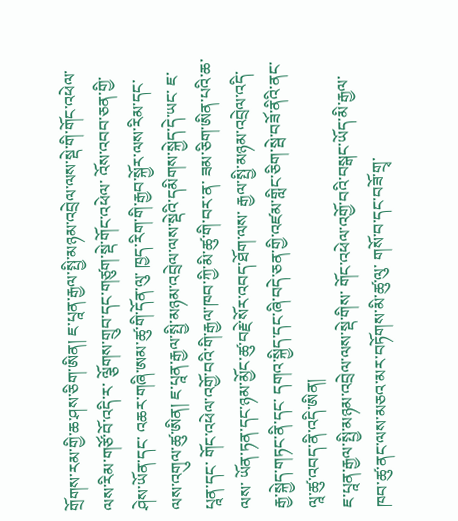གྲོགས་རམ་གྱི་ཆ་ཤས་ཅིག་ཨིན། ཇ་པཱན་རྒྱལ་སྤྱི་མཉམ་འབྲེལ་ལས་སྡེ་གི་གོང་འཕེལ་ལས་རིམ་གཙོ་བོ་འདི་ར་ ལྕོགས་གྲུབ་དང་གཙུག་སྡེ་གོང་འཕེལ་ འོས་འབབ་ཅན་གྱི་ཤེས་ཡོན་དང་ འཆར་གཞི་ཨམ་ཚུ་གི་དོན་ལུ་ ཁྱད་རིག་གི་རྒྱབ་སྐྱོར་ལས་རིམ་དང་ལས་འགུལ་ཚུ་ཨིན། ཇ་པཱན་རྒྱལ་སྤྱི་མཉམ་འབྲེལ་ལས་སྡེའི་དམིགས་སྐྱེད་དེ་ཡང་ ཇ་པཱན་དང་ གོང་འཕེལ་འགྱོ་བའི་གི་རྒྱལ་ཁབ་ཀྱི་མི་ཚུ་གི་བར་ན་ ཟམ་ཅིག་ཨིན་པའི་ཆ་ལས་ ཡོན་ཏན་དང་ཉམ་མྱོང་ཚུ་བརྗེ་སོར་འབད་ཐོག་ལས་ རྒྱལ་སྤྱི་མཉམ་འབྲེལ་འདི་རྒྱ་སྐྱེད་གཏང་ནི་དང་ དགའ་སྐྱིད་དང་ཞི་བདེ་ཅན་གྱི་འཛམ་གླིང་ཅིག་སྦེ་བཟོ་ནིའི་ནང་ ལཱ་ཚུ་འབད་ནི་འདི་ཨིན།
ཇ་པཱན་རྒྱལ་སྤྱི་མཉམ་འབྲེལ་ལས་སྡེ་གིས་ གོང་འཕེལ་འགྱོ་བའི་བསྒང་ཡོད་མི་རྒྱལ་ཁབ་ཚུ་ནང་ལས་མཅའ་མར་བཏོགས་མི་ཚུ་ལུ་ གསོ་བ་དང་བཟོ་གྲྭ་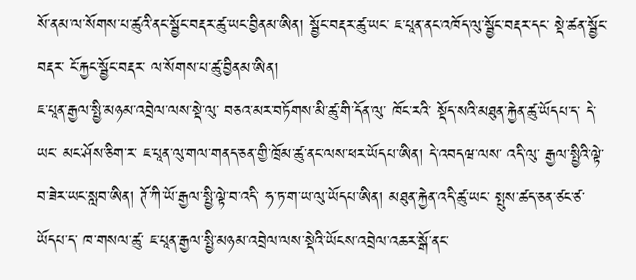སོ་ནམ་ལ་སོགས་པ་ཚུའི་ནང་སྦྱོང་བརྡར་ཚུ་ཡང་བྱིནམ་ཨིན། སྦྱོང་བརྡར་ཚུ་ཡང་ ཇ་པཱན་ནང་འཁོད་ལུ་སྦྱོང་བརྡར་དང་ སྡེ་ཚན་སྦྱོང་བརྡར་ ངོ་རྐྱང་སྦྱོང་བརྡར་ ལ་སོགས་པ་ཚུ་བྱིནམ་ཨིན།
ཇ་པཱན་རྒྱལ་སྤྱི་མཉམ་འབྲེལ་ལས་སྡེ་ལུ་ བཅའ་མར་བཏོགས་མི་ཚུ་གི་དོན་ལུ་ ཁོང་རའི་ སྡོད་སའི་མཐུན་རྐྱེན་ཚུ་ཡོདཔ་ད་ དེ་ཡང་ མང་ཤོས་ཅིག་ར་ ཇ་པཱན་ལུ་གལ་གནད་ཅན་གྱི་ཁྲོམ་ཚུ་ནང་ལས་ཕར་ཡོདཔ་ཨིན། དེ་འབདཝ་ལས་ འདི་ལུ་ རྒྱལ་སྤྱིའི་ལྟེ་བ་ཟེར་ཡང་སླབ་ཨིན། ཊོ་ཀི་ཡོ་རྒྱལ་སྤྱི་ལྟེ་བ་འདི་ ཧ་ཏ་ག་ཡ་ལུ་ཡོདཔ་ཨིན། མཐུན་རྐྱེན་འདི་ཚུ་ཡང་ སྤུས་ཚད་ཅན་ཙང་ཙ་ཡོདཔ་ད་ ཁ་གསལ་ཚུ་ ཇ་པཱན་རྒྱལ་སྤྱི་མཉམ་འབྲེལ་ལས་སྡེའི་ཡོངས་འབྲེལ་འཆར་སྒོ་ནང་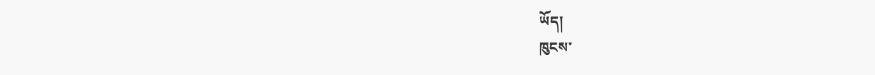ཡོད།
ཁུངས་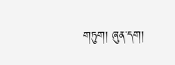གཏུག། ཞུན་དག།